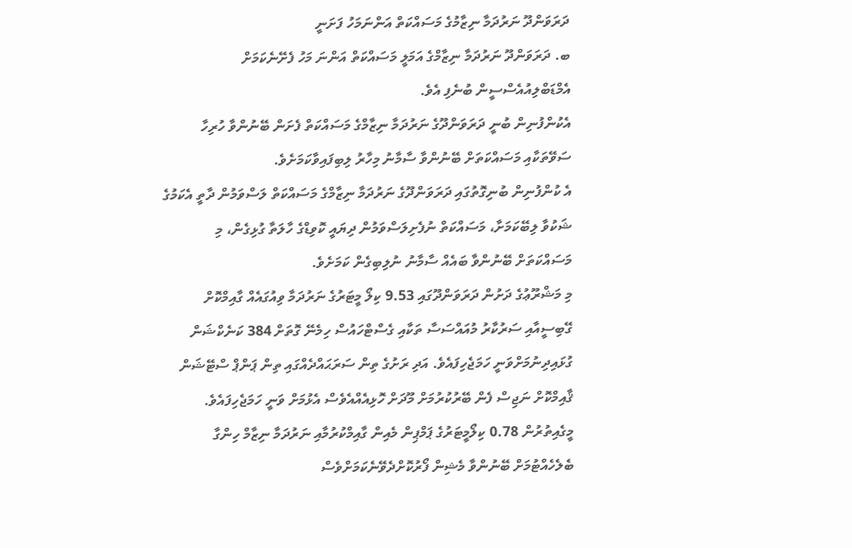ދަރަވަންދޫ ނަރުދަމާ ނިޒާމުގެ މަސައްކަތް އަންނަމަހު ފަށަނީ
ބ. ދަރަވަންދޫ ނަރުދަމާ ނިޒާމްގެ އަމަލީ މަސައްކަތް އަންނަ މަހު ފެށޭނެކަމަށް އެމްޑަބްލިއުއެސްސީން ބުނެފި އެވެ.
އެކުންފުނިން ބުނީ ދަރަވަންދޫގެ ނަރުދަމާ ނިޒާމްގެ މަސައްކަތް ފެށަން ބޭނުންވާ ހުރިހާ ސަވޭތަކާއި މަސައްކަތަށް ބޭނުންވާ ސާމާނު މިހާރު ލިބިފައިވާކަމަށެވެ.
އެ ކުންފުނިން ބުނިގޮތުގައި ދަރަވަންދޫގެ ނަރުދަމާ ނިޒާމްގެ މަސައްކަތް ލަސްވަމުން ދާތީ އެކަމުގެ ޝަކުވާ ލިބޭކަމަށާ، މަސައްކަތް ނުފެށިލަސްވަމުން ދިޔައީ ކޮވިޑްގެ ހާލަތާ ގުޅިގެން، މި މަސައްކަތަށް ބޭނުންވާ ބައެއް ސާމާނު ނުލިބިގެން ކަމަށެވެ.
މި މަޝްރޫޢުގެ ދަށުން ދަރަވަންދޫގައި 9.53 ކިލޯ މީޓަރުގެ ނަރުދަމާ ވިއުގައެއް ގާއިމްކޮށް ގޭބިސީއާއި ސަރުކާރު މުއައްސަސާ ތަކާއި ގެސްޓްހައުސް ހިމެނޭ ގޮތަށް 384 ކަނެކްޝަން ގުޅައިދިނުމަށްވަނީ ހަމަޖެހިފައެވެ. އަދި ރަށުގެ ތިން ސަރަޙައްދެއްގައި ތިން ޕަންޕް ސްޓޭޝަން ޤާއިމްކޮށް ނަޖިސް ފެން ބޭރުކުރުމަށް މޫދަށް ހޮޅިއެއްއެވެސް އެޅުމަށް ވަނީ ހަމަޖެހިފައެވެ.
މީގެއިތުރުން 0.78 ކިލޯމީޓަރުގެ ޕަމްޕިން މެއިން ގާއިމްކުރުމާއި ނަރުދަމާ ނިޒާމް ހިންގާ ބެލެހެއްޓުމަށް ބޭނުންވާ މެޝިން ފޯރުކޮށްދެވޭނެކަމަށްވެސް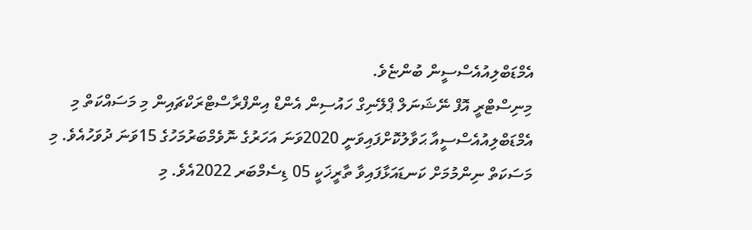އެމްޑަބްލިއުއެސްސީން ބުންޏެވެ.
މިނިސްޓްރީ އޮފް ނޭޝަނަލް ޕްލޭނިގް ހައުސިން އެންޑް އިންފްރާސްޓްރަކްޗައިން މި މަސައްކަތް މި އެމްޑަބްލިއުއެސްސީއާ ޙަވާލުކޮށްފައިވަނީ 2020ވަނަ އަހަރުގެ ނޮވެމްބަރުމަހުގެ 15ވަނަ ދުވަހުއެވެ. މި މަސަކަތް ނިންމުމަށް ކަނޑައަޅާފައިވާ ތާރީޚަކީ 05 ޑިސެމްބަރ 2022އެވެ. މި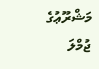މަޝްރޫޢުގެ ޖުމްލަ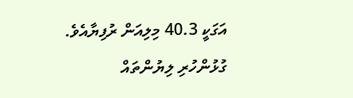އަގަކީ 40.3 މިލިއަން ރުފިޔާއެވެ.
ގުޅުންހުރި ލިޔުންތައް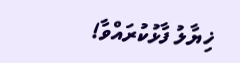ޚިޔާލު ފާޅުކުރައްވާ!